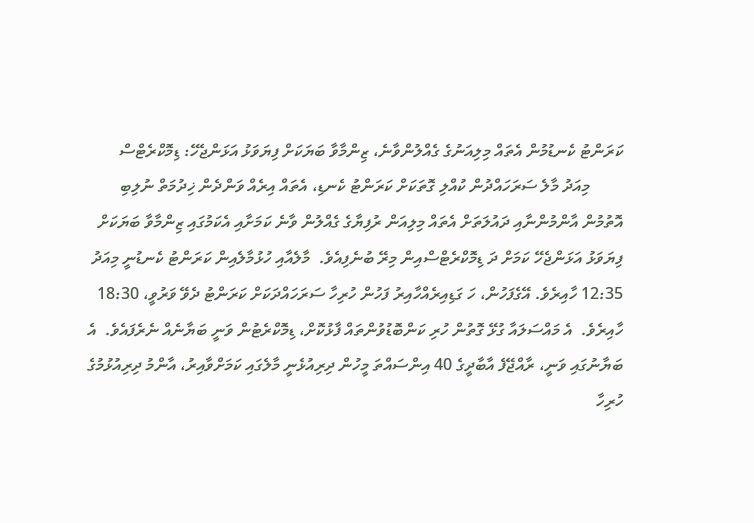ކަރަންޓު ކެނޑުމުން އެތައް މިލިއަނުގެ ގެއްލުންވާނެ، ޒިންމާވާ ބަޔަކަށް ފިޔަވަޅު އަޅަންޖެހޭ: ޑިމޮކްރެޓްސް
        މިއަދު މާލެ ސަރަހައްދުން ކުއްލި ގޮތަކަށް ކަރަންޓު ކެނޑި، އެތައް އިރެއް ވަންދެން ޚިދުމަތް ނުލިބި އޮތުމުން އާންމުންނާއި ދައުލަތަށް އެތައް މިލިއަން ރުފިޔާގެ ގެއްލުން ވާނެ ކަމަށާއި އެކަމުގައި ޒިންމާވާ ބަޔަކަށް ފިޔަވަޅު އަޅަންޖެހޭ ކަމަށް ދަ ޑިމޮކްރެޓްސްއިން މިރޭ ބުނެފިއެވެ.  މާލެއާއި ހުޅުމާލެއިން ކަރަންޓު ކެނޑުނީ މިއަދު 12:35 ހާއިރެވެ. އޭގެފަހުން، ހަ ގަޑިއިރެއްހާއިރު ފަހުން ހުރިހާ ސަރަހައްދަކަށް ކަރަންޓު ދެވޭ ވަރުވީ، 18:30 ހާއިރެވެ.  އެ މައްސަލައާ ގުޅޭ ގޮތުން ހުރި ކަންބޮޑުވުންތައް ފާޅުކޮށް، ޑިމޮކްރެޓުން ވަނީ ބަޔާނެއް ނެރެފައެވެ.  އެ ބަޔާނުގައި ވަނީ، ރާއްޖޭފެ އާބާދީގެ 40 އިންސައްތަ މީހުން ދިރިއުޅެނީ މާލެގައި ކަމަށްވާއިރު، އާންމު ދިރިއުޅުމުގެ ހުރިހާ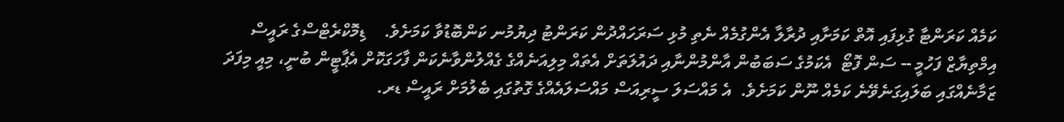ކަމެއް ކަރަންޓާ ގުޅިފައި އޮތް ކަމަށާއި ދުރާލާ އެންގުމެއް ނެތި މުޅި ސަރަހައްދުން ކަރަންޓު ދިޔުމުނ ކަންބޮޑުވާ ކަމަށެވެ.    ޑިމޮކްރެޓްސްގެ ރައީސް އިމްތިޔާޒް ފަހުމީ -- ސަން ފޮޓޯ  އެކަމުގެ ސަބަބުން އާންމުންނާއި ދައުލަތަށް އެތައް މިލިއަނެއްގެ ގެއްލުންވާނެކަން ފާހަގަކޮށް އެޕާޓީން ބުނީ، މިއީ މިފަދަ ޒަމާނެއްގައި ބަލައިގަނެވޭނެ ކަމެއް ނޫން ކަމަށެވެ.  އެ މައްސަލަ ސީރިއަސް މައްސަލައެއްގެ ގޮތުގައި ބެލުމަށް ރައީސް ޑރ.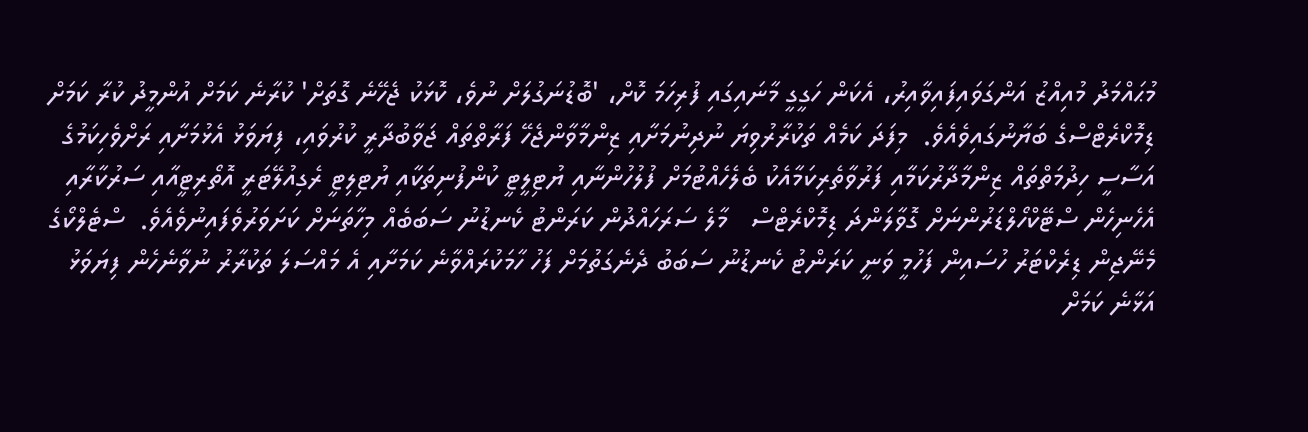މުޙައްމަދު މުއިއްޒު އަންގަވައިފައިވާއިރު، އެކަން ހަގީގީ މާނައިގައި ފުރިހަމަ ކޮށް، 'ބޮޑުނަގުލަށް ނުވެ، ކޮޅަކު ޖެހޭނެ ގޮތަށް' ކުރާނެ ކަމަށް އުންމީދު ކުރާ ކަމަށް ޑިމޮކްރެޓްސްގެ ބަޔާނުގައިވެއެވެ.  މިފަދަ ކަމެއް ތަކުރާރުވިޔަ ނުދިނުމަށާއި ޒިންމާވާންޖެހޭ ފަރާތްތައް ޖަވާބުދާރީ ކުރުވައި، ފިޔަވަޅު އެޅުމަށާއި ރަށްވެހިކަމުގެ އަސާސީ ހިދުމަތްތައް ޒިންމާދާރުކަމާއި ފަރުވާތެރިކަމާއެކު ބެލެހެއްޓުމަށް ފުލުހުންނާއި ޔުޓިލީޓީ ކުންފުނިތަކާއި ޔުޓިލިޓީ ރެގިއުލޭޓަރީ އޮތޯރިޓީއާއި ސަރުކާރާއި އެހެނިހެން ސްޓޭކްހޯލްޑަރުންނަށް ގޮވާލަންދަ ޑިމޮކްރެޓްސް   މާލެ ސަރަހައްދުން ކަރަންޓު ކެނޑުނު ސަބަބެއް މިހާތަނަށް ކަށަވަރުވެފައިނުވެއެވެ.  ސްޓެލްކޯގެ މެނޭޖިން ޑިރެކްޓަރު ހުސައިން ފަހުމީ ވަނީ ކަރަންޓު ކެނޑުނު ސަބަބު ދެނެގަތުމަށް ފަހު ހާމަކުރައްވާނެ ކަމަށާއި އެ މައްސަލަ ތަކުރާރު ނުވާނެހެން ފިޔަވަޅު އަޅާނެ ކަމަށް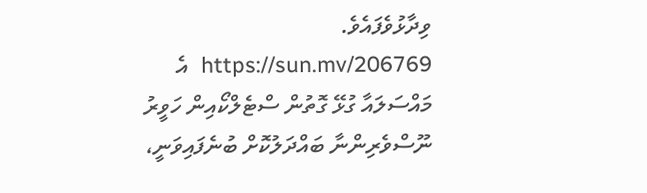ވިދާޅުވެފައެވެ.  https://sun.mv/206769  އެ މައްސަލައާ ގުޅޭ ގޮތުން ސްޓެލްކޯއިން ހަވީރު ނޫސްވެރިންނާ ބައްދަލުކޮށް ބުނެފައިވަނީ،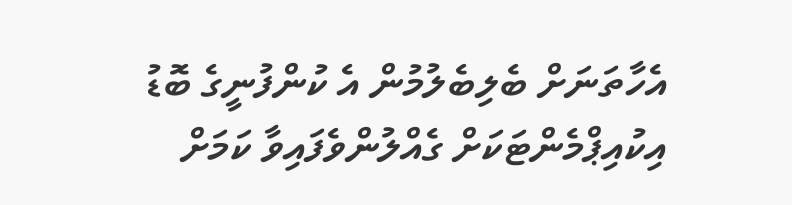އެހާތަނަށް ބެލިބެލުމުން އެ ކުންފުނީގެ ބޮޑު އިކުއިޕްމެންޓަކަށް ގެއްލުންވެފައިވާ ކަމަށް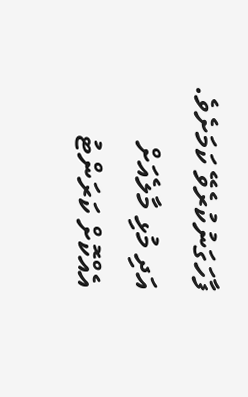ފާހަގަނުކުރެވޭ ކަމަށެވެ. އަދި މުޅި މާލެއަށް އެއްކޮށް ކަރަންޓު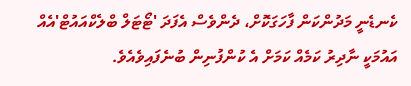ކެނޑެނީ މަދުންކަން ފާހަގަކޮށް، ދެންވެސް އެފަދަ 'ޓޯޓަލް ބްލެކްއައުޓް'އެއް އައުމަކީ ނާދިރު ކަމެއް ކަމަށް އެ ކުންފުނިން ބުނެފައިވެއެވެ.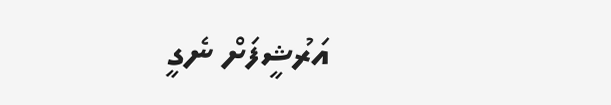އަރުޝީފަށް ނެގީ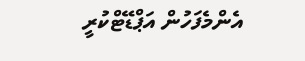އެންމެފަހުން އަޕްޑޭޓްކުރީ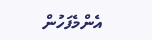އެންމެފަހުން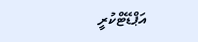އަޕްޑޭޓްކުރީ